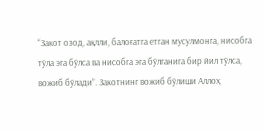“Закот озод, ақлли, балоғатга етган мусулмонга, нисобга тўла эга бўлса ва нисобга эга бўлганига бир йил тўлса, вожиб бўлади”. Закотнинг вожиб бўлиши Аллоҳ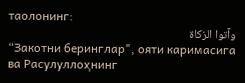таолонинг:
وآتوا الزكاة
“Закотни беринглар", ояти каримасига ва Расулуллоҳнинг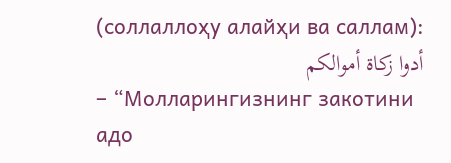(соллаллоҳу алайҳи ва саллам):
أدوا زكاة أموالكم
– “Молларингизнинг закотини адо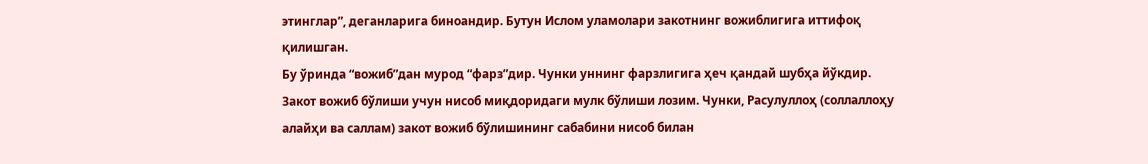этинглар”, деганларига биноандир. Бутун Ислом уламолари закотнинг вожиблигига иттифоқ қилишган.
Бу ўринда “вожиб”дан мурод “фарз”дир. Чунки уннинг фарзлигига ҳеч қандай шубҳа йўкдир.
Закот вожиб бўлиши учун нисоб миқдоридаги мулк бўлиши лозим. Чунки, Расулуллоҳ (соллаллоҳу алайҳи ва саллам) закот вожиб бўлишининг сабабини нисоб билан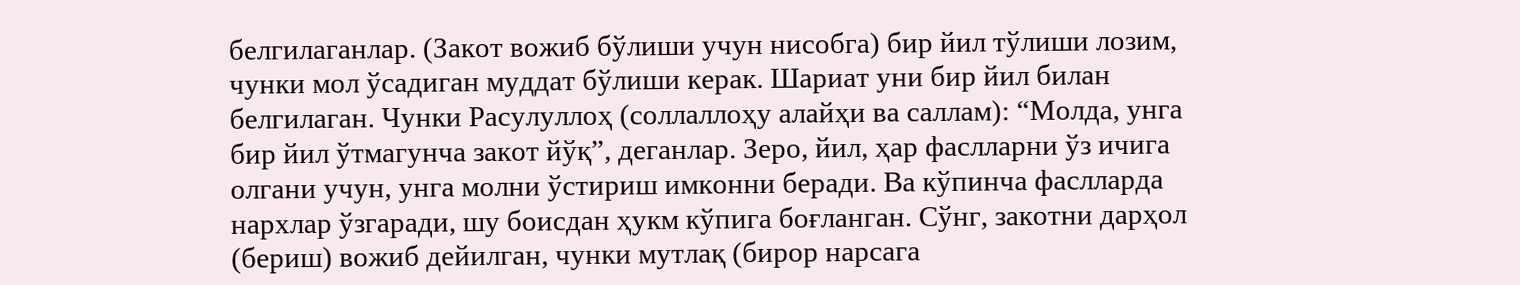белгилаганлар. (Закот вожиб бўлиши учун нисобга) бир йил тўлиши лозим, чунки мол ўсадиган муддат бўлиши керак. Шариат уни бир йил билан белгилаган. Чунки Расулуллоҳ (соллаллоҳу алайҳи ва саллам): “Молда, унга бир йил ўтмагунча закот йўқ”, деганлар. Зеро, йил, ҳар фаслларни ўз ичига олгани учун, унга молни ўстириш имконни беради. Ва кўпинча фаслларда нархлар ўзгаради, шу боисдан ҳукм кўпига боғланган. Сўнг, закотни дарҳол (бериш) вожиб дейилган, чунки мутлақ (бирор нарсага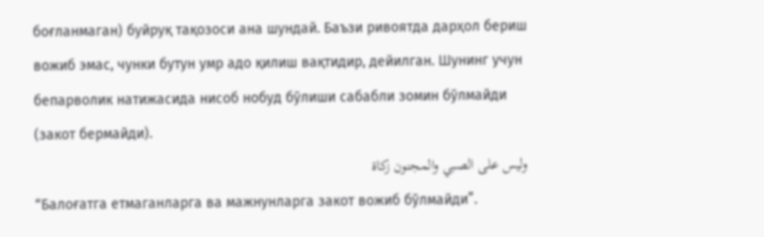боғланмаган) буйруқ тақозоси ана шундай. Баъзи ривоятда дарҳол бериш вожиб эмас, чунки бутун умр адо қилиш вақтидир, дейилган. Шунинг учун бепарволик натижасида нисоб нобуд бўлиши сабабли зомин бўлмайди (закот бермайди).
وليس على الصبي والمجنون زكاة
“Балоғатга етмаганларга ва мажнунларга закот вожиб бўлмайди”.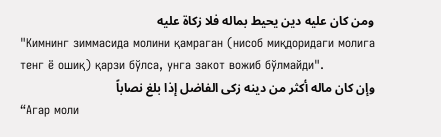ومن كان عليه دين يحيط بماله فلا زكاة عليه
"Кимнинг зиммасида молини қамраган (нисоб миқдоридаги молига тенг ё ошиқ) қарзи бўлса, унга закот вожиб бўлмайди".
وإن كان ماله أكثر من دينه زكى الفاضل إذا بلغ نصاباً
“Агар моли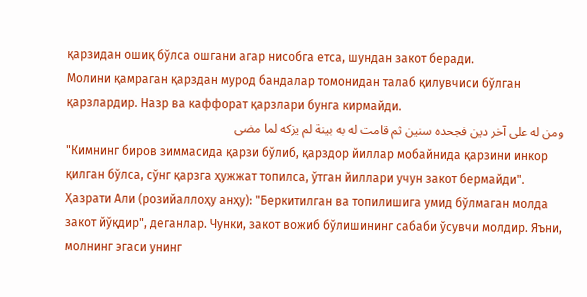қарзидан ошиқ бўлса ошгани агар нисобга етса, шундан закот беради.
Молини қамраган қарздан мурод бандалар томонидан талаб қилувчиси бўлган қарзлардир. Назр ва каффорат қарзлари бунга кирмайди.
ومن له على آخر دين فجحده سنين ثم قامت له به بينة لم يزكه لما مضى
"Кимнинг биров зиммасида қарзи бўлиб, қарздор йиллар мобайнида қарзини инкор қилган бўлса, сўнг қарзга ҳужжат топилса, ўтган йиллари учун закот бермайди".
Ҳазрати Али (розийаллоҳу анҳу): "Беркитилган ва топилишига умид бўлмаган молда закот йўқдир", деганлар. Чунки, закот вожиб бўлишининг сабаби ўсувчи молдир. Яъни, молнинг эгаси унинг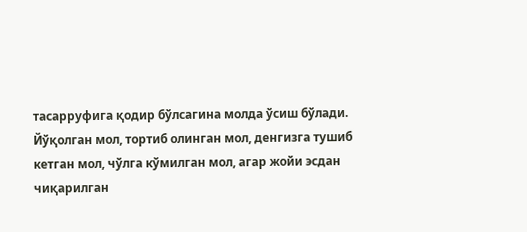тасарруфига қодир бўлсагина молда ўсиш бўлади.
Йўқолган мол, тортиб олинган мол, денгизга тушиб кетган мол, чўлга кўмилган мол, агар жойи эсдан чиқарилган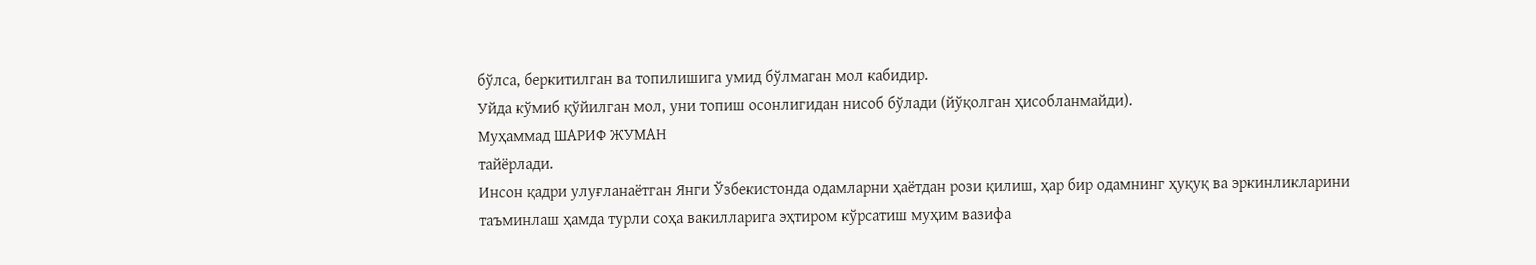бўлса, беркитилган ва топилишига умид бўлмаган мол кабидир.
Уйда кўмиб қўйилган мол, уни топиш осонлигидан нисоб бўлади (йўқолган ҳисобланмайди).
Муҳаммад ШАРИФ ЖУМАН
тайёрлади.
Инсон қадри улуғланаётган Янги Ўзбекистонда одамларни ҳаётдан рози қилиш, ҳар бир одамнинг ҳуқуқ ва эркинликларини таъминлаш ҳамда турли соҳа вакилларига эҳтиром кўрсатиш муҳим вазифа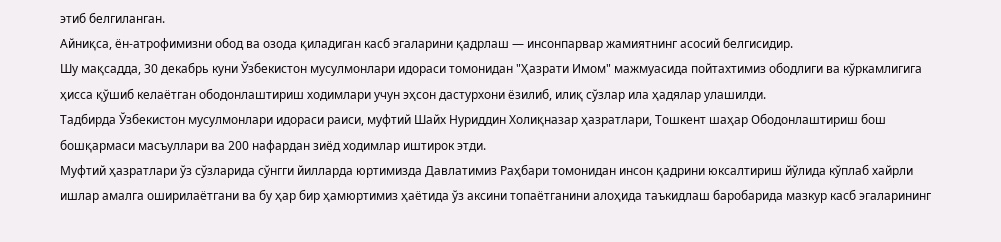этиб белгиланган.
Айниқса, ён-атрофимизни обод ва озода қиладиган касб эгаларини қадрлаш — инсонпарвар жамиятнинг асосий белгисидир.
Шу мақсадда, 30 декабрь куни Ўзбекистон мусулмонлари идораси томонидан "Ҳазрати Имом" мажмуасида пойтахтимиз ободлиги ва кўркамлигига ҳисса қўшиб келаётган ободонлаштириш ходимлари учун эҳсон дастурхони ёзилиб, илиқ сўзлар ила ҳадялар улашилди.
Тадбирда Ўзбекистон мусулмонлари идораси раиси, муфтий Шайх Нуриддин Холиқназар ҳазратлари, Тошкент шаҳар Ободонлаштириш бош бошқармаси масъуллари ва 200 нафардан зиёд ходимлар иштирок этди.
Муфтий ҳазратлари ўз сўзларида сўнгги йилларда юртимизда Давлатимиз Раҳбари томонидан инсон қадрини юксалтириш йўлида кўплаб хайрли ишлар амалга оширилаётгани ва бу ҳар бир ҳамюртимиз ҳаётида ўз аксини топаётганини алоҳида таъкидлаш баробарида мазкур касб эгаларининг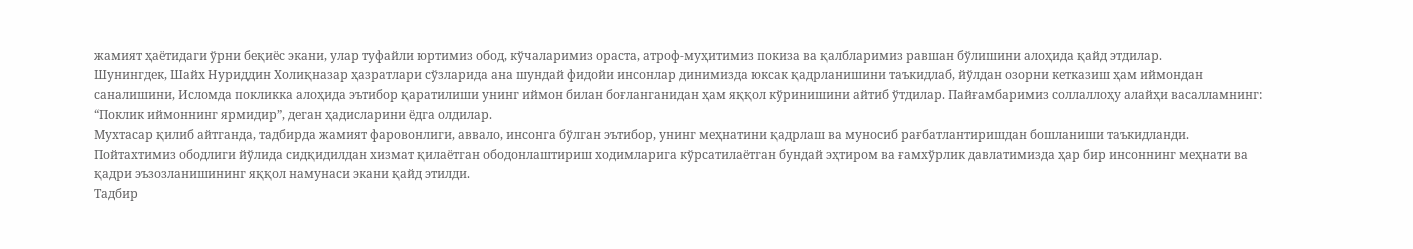жамият ҳаётидаги ўрни беқиёс экани, улар туфайли юртимиз обод, кўчаларимиз ораста, атроф-муҳитимиз покиза ва қалбларимиз равшан бўлишини алоҳида қайд этдилар.
Шунингдек, Шайх Нуриддин Холиқназар ҳазратлари сўзларида ана шундай фидойи инсонлар динимизда юксак қадрланишини таъкидлаб, йўлдан озорни кетказиш ҳам иймондан саналишини, Исломда покликка алоҳида эътибор қаратилиши унинг иймон билан боғланганидан ҳам яққол кўринишини айтиб ўтдилар. Пайғамбаримиз соллаллоҳу алайҳи васалламнинг: “Поклик иймоннинг ярмидир”, деган ҳадисларини ёдга олдилар.
Мухтасар қилиб айтганда, тадбирда жамият фаровонлиги, аввало, инсонга бўлган эътибор, унинг меҳнатини қадрлаш ва муносиб рағбатлантиришдан бошланиши таъкидланди. Пойтахтимиз ободлиги йўлида сидқидилдан хизмат қилаётган ободонлаштириш ходимларига кўрсатилаётган бундай эҳтиром ва ғамхўрлик давлатимизда ҳар бир инсоннинг меҳнати ва қадри эъзозланишининг яққол намунаси экани қайд этилди.
Тадбир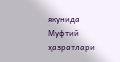якунида Муфтий ҳазратлари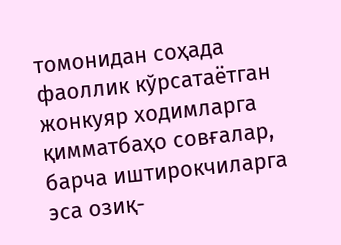томонидан соҳада фаоллик кўрсатаётган жонкуяр ходимларга қимматбаҳо совғалар, барча иштирокчиларга эса озиқ-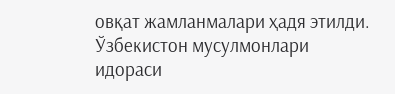овқат жамланмалари ҳадя этилди.
Ўзбекистон мусулмонлари идораси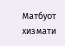Матбуот хизмати